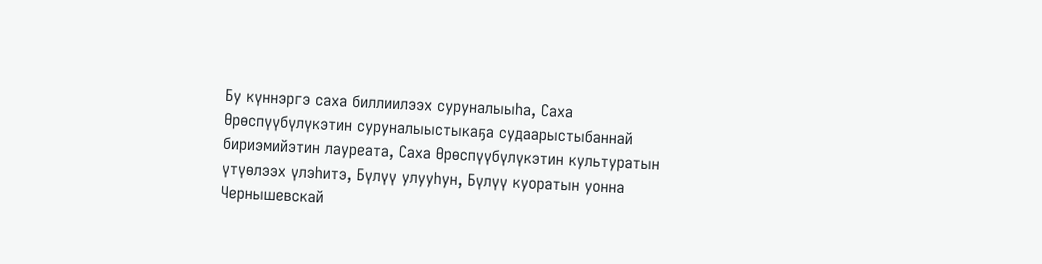Бу күннэргэ саха биллиилээх суруналыыһа, Саха Өрөспүүбүлүкэтин суруналыыстыкаҕа судаарыстыбаннай бириэмийэтин лауреата, Саха Өрөспүүбүлүкэтин культуратын үтүөлээх үлэһитэ, Бүлүү улууһун, Бүлүү куоратын уонна Чернышевскай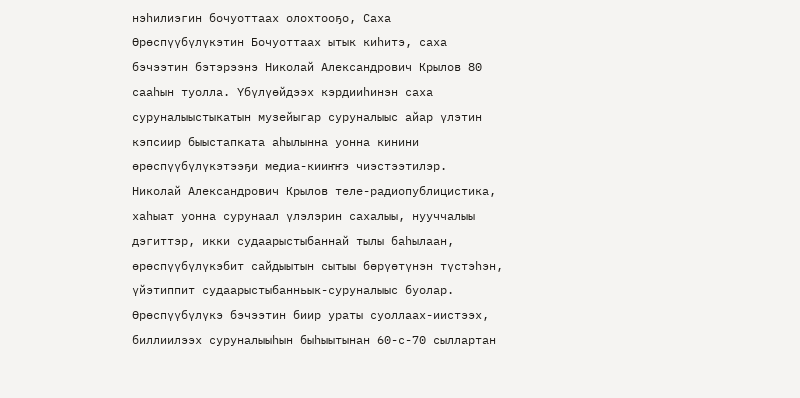нэһилиэгин бочуоттаах олохтооҕо, Саха Өрөспүүбүлүкэтин Бочуоттаах ытык киһитэ, саха бэчээтин бэтэрээнэ Николай Александрович Крылов 80 сааһын туолла. Үбүлүөйдээх кэрдииһинэн саха суруналыыстыкатын музейыгар суруналыыс айар үлэтин кэпсиир быыстапката аһылынна уонна кинини өрөспүүбүлүкэтээҕи медиа-кииҥҥэ чиэстээтилэр.
Николай Александрович Крылов теле-радиопублицистика, хаһыат уонна сурунаал үлэлэрин сахалыы, нууччалыы дэгиттэр, икки судаарыстыбаннай тылы баһылаан, өрөспүүбүлүкэбит сайдыытын сытыы бөрүөтүнэн түстэһэн, үйэтиппит судаарыстыбанньык-суруналыыс буолар. Өрөспүүбүлүкэ бэчээтин биир ураты суоллаах-иистээх, биллиилээх суруналыыһын быһыытынан 60-с-70 сыллартан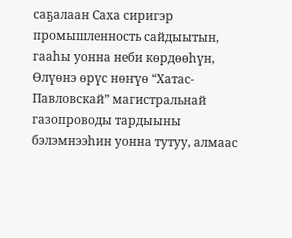саҕалаан Саха сиригэр промышленность сайдыытын, гааһы уонна неби көрдөөһүн, Өлүөнэ өрүс нөҥүө “Хатас-Павловскай” магистральнай газопроводы тардыыны бэлэмнээһин уонна тутуу, алмаас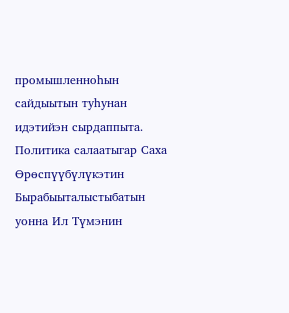промышленноһын сайдыытын туһунан идэтийэн сырдаппыта. Политика салаатыгар Саха Өрөспүүбүлүкэтин Бырабыыталыстыбатын уонна Ил Түмэнин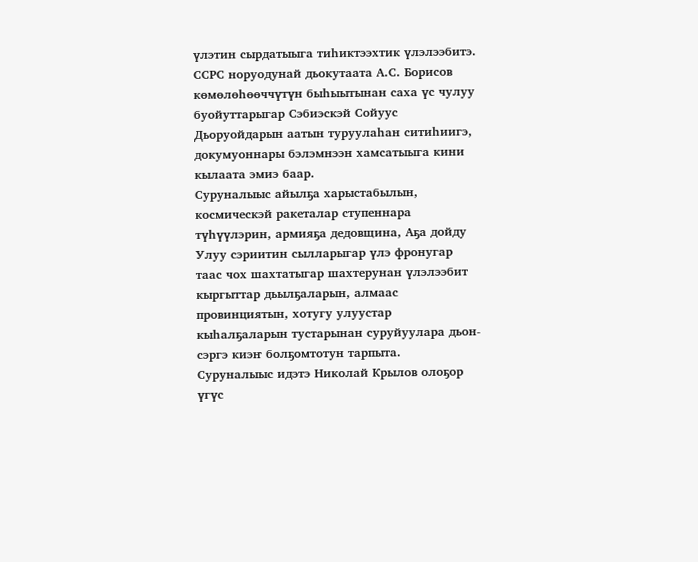үлэтин сырдатыыга тиһиктээхтик үлэлээбитэ. ССРС норуодунай дьокутаата А.С. Борисов көмөлөһөөччүтүн быһыытынан саха үс чулуу буойуттарыгар Сэбиэскэй Сойуус Дьоруойдарын аатын туруулаһан ситиһиигэ, докумуоннары бэлэмнээн хамсатыыга кини кылаата эмиэ баар.
Суруналыыс айылҕа харыстабылын, космическэй ракеталар ступеннара түһүүлэрин, армияҕа дедовщина, Аҕа дойду Улуу сэриитин сылларыгар үлэ фронугар таас чох шахтатыгар шахтерунан үлэлээбит кыргыттар дьылҕаларын, алмаас провинциятын, хотугу улуустар кыһалҕаларын тустарынан суруйуулара дьон-сэргэ киэҥ болҕомтотун тарпыта.
Суруналыыс идэтэ Николай Крылов олоҕор үгүс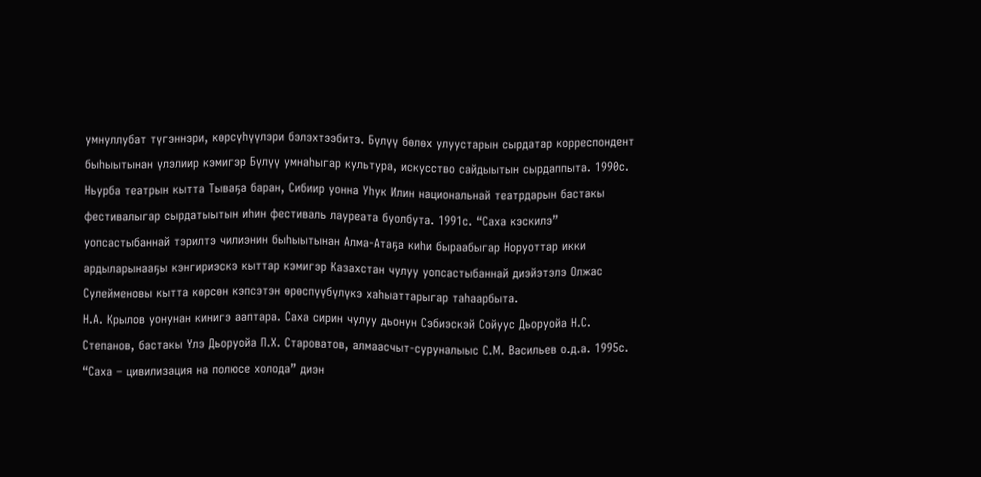умнуллубат түгэннэри, көрсүһүүлэри бэлэхтээбитэ. Бүлүү бөлөх улуустарын сырдатар корреспондент быһыытынан үлэлиир кэмигэр Бүлүү умнаһыгар культура, искусство сайдыытын сырдаппыта. 1990с. Ньурба театрын кытта Тываҕа баран, Сибиир уонна Уһук Илин национальнай театрдарын бастакы фестивалыгар сырдатыытын иһин фестиваль лауреата буолбута. 1991с. “Саха кэскилэ” уопсастыбаннай тэрилтэ чилиэнин быһыытынан Алма-Атаҕа киһи быраабыгар Норуоттар икки ардыларынааҕы кэнгириэскэ кыттар кэмигэр Казахстан чулуу уопсастыбаннай диэйэтэлэ Олжас Сулейменовы кытта көрсөн кэпсэтэн өрөспүүбүлүкэ хаһыаттарыгар таһаарбыта.
Н.А. Крылов уонунан кинигэ ааптара. Саха сирин чулуу дьонун Сэбиэскэй Сойуус Дьоруойа Н.С. Степанов, бастакы Үлэ Дьоруойа П.Х. Староватов, алмаасчыт-суруналыыс С.М. Васильев о.д.а. 1995с. “Саха – цивилизация на полюсе холода” диэн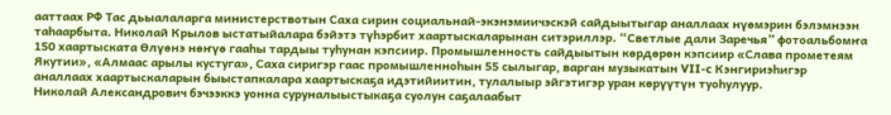ааттаах РФ Тас дьыалаларга министерствотын Саха сирин социальнай-экэнэмиичэскэй сайдыытыгар аналлаах нүөмэрин бэлэмнээн таһаарбыта. Николай Крылов ыстатыйалара бэйэтэ түһэрбит хаартыскаларынан ситэриллэр. “Светлые дали Заречья” фотоальбомҥа 150 хаартыската Өлүөнэ нөҥүө гааһы тардыы туһунан кэпсиир. Промышленность сайдыытын көрдөрөн кэпсиир «Слава прометеям Якутии», «Алмаас арылы кустуга», Саха сиригэр гаас промышленноһын 55 сылыгар, варган музыкатын VII-c Кэнгириэһигэр аналлаах хаартыскаларын быыстапкалара хаартыскаҕа идэтийиитин, тулалыыр эйгэтигэр уран көрүүтүн туоһулуур.
Николай Александрович бэчээккэ уонна суруналыыстыкаҕа суолун саҕалаабыт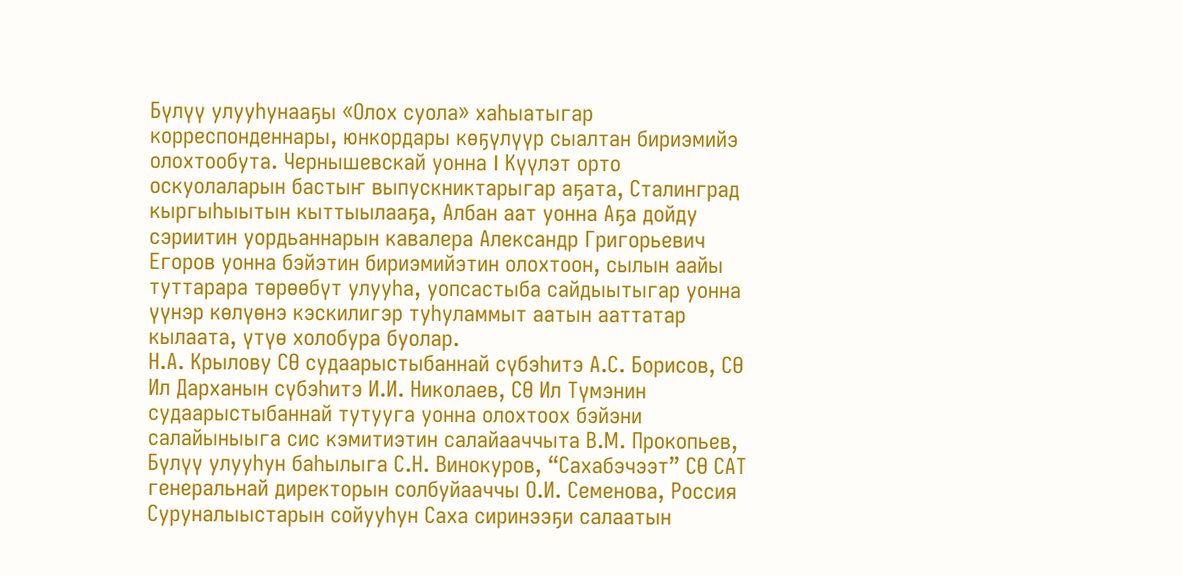Бүлүү улууһунааҕы «Олох суола» хаһыатыгар корреспонденнары, юнкордары көҕүлүүр сыалтан бириэмийэ олохтообута. Чернышевскай уонна I Күүлэт орто оскуолаларын бастыҥ выпускниктарыгар аҕата, Сталинград кыргыһыытын кыттыылааҕа, Албан аат уонна Аҕа дойду сэриитин уордьаннарын кавалера Александр Григорьевич Егоров уонна бэйэтин бириэмийэтин олохтоон, сылын аайы туттарара төрөөбүт улууһа, уопсастыба сайдыытыгар уонна үүнэр көлүөнэ кэскилигэр туһуламмыт аатын ааттатар кылаата, үтүө холобура буолар.
Н.А. Крылову СӨ судаарыстыбаннай сүбэһитэ А.С. Борисов, СӨ Ил Дарханын сүбэһитэ И.И. Николаев, СӨ Ил Түмэнин судаарыстыбаннай тутууга уонна олохтоох бэйэни салайыныыга сис кэмитиэтин салайааччыта В.М. Прокопьев, Бүлүү улууһун баһылыга С.Н. Винокуров, “Сахабэчээт” СӨ САТ генеральнай директорын солбуйааччы О.И. Семенова, Россия Суруналыыстарын сойууһун Саха сиринээҕи салаатын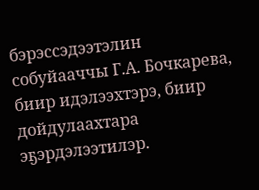бэрэссэдээтэлин собуйааччы Г.А. Бочкарева, биир идэлээхтэрэ, биир дойдулаахтара эҕэрдэлээтилэр.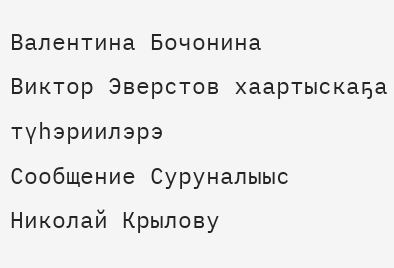Валентина Бочонина
Виктор Эверстов хаартыскаҕа түһэриилэрэ
Сообщение Суруналыыс Николай Крылову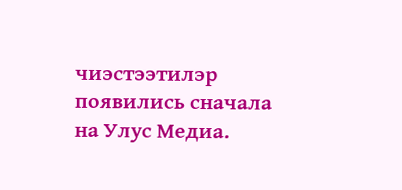чиэстээтилэр появились сначала на Улус Медиа.